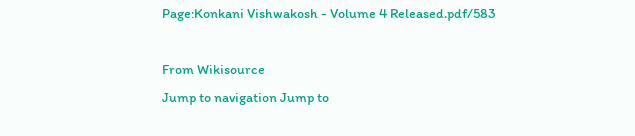Page:Konkani Vishwakosh - Volume 4 Released.pdf/583

From Wikisource
Jump to navigation Jump to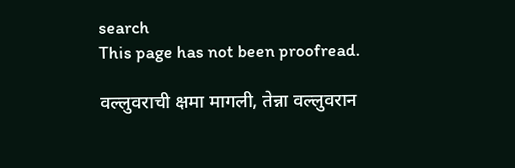search
This page has not been proofread.

वल्लुवराची क्षमा मागली, तेन्ना वल्लुवरान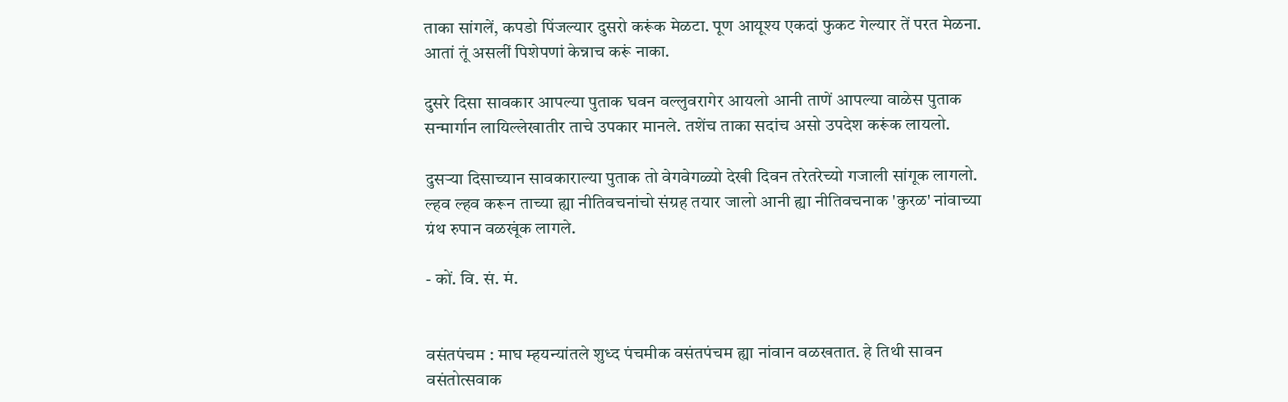ताका सांगलें, कपडो पिंजल्यार दुसरो करूंक मेळटा. पूण आयूश्य एकदां फुकट गेल्यार तें परत मेळना. आतां तूं असलीं पिशेपणां केन्नाच करूं नाका.

दुसरे दिसा सावकार आपल्या पुताक घवन वल्लुवरागेर आयलो आनी ताणें आपल्या वाळेस पुताक सन्मार्गान लायिल्लेखातीर ताचे उपकार मानले. तशेंच ताका सदांच असो उपदेश करूंक लायलो.

दुसऱ्या दिसाच्यान सावकाराल्या पुताक तो वेगवेगळ्यो देखी दिवन तरेतरेच्यो गजाली सांगूक लागलो. ल्हव ल्हव करून ताच्या ह्या नीतिवचनांचो संग्रह तयार जालो आनी ह्या नीतिवचनाक 'कुरळ' नांवाच्या ग्रंथ रुपान वळखूंक लागले.

- कों. वि. सं. मं.


वसंतपंचम : माघ म्हयन्यांतले शुध्द पंचमीक वसंतपंचम ह्या नांवान वळखतात. हे तिथी सावन वसंतोत्सवाक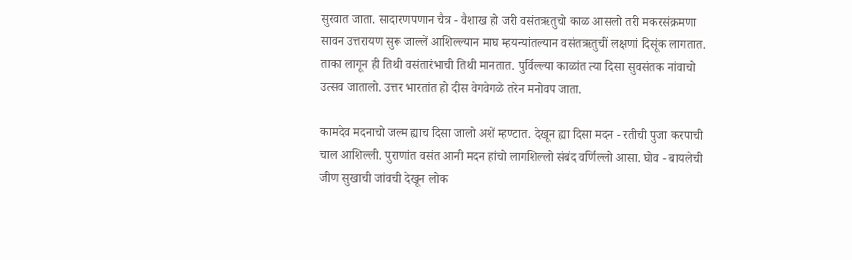सुरवात जाता. सादारणपणान चैत्र - वैशाख हो जरी वसंतऋतुचो काळ आसलो तरी मकरसंक्रमणा सावन उत्तरायण सुरू जाल्लें आशिल्ल्यान माघ म्हयन्यांतल्यान वसंतऋतुचीं लक्षणां दिसूंक लागतात. ताका लागून ही तिथी वसंतारंभाची तिथी मानतात. पुर्विल्ल्या काळांत त्या दिसा सुवसंतक नांवाचो उत्सव जातालो. उत्तर भारतांत हो दीस वेगवेगळे तरेन मनोवप जाता.

कामदेव मदनाचो जल्म ह्याच दिसा जालो अशें म्हण्टात. देखून ह्या दिसा मदन - रतीची पुजा करपाची चाल आशिल्ली. पुराणांत वसंत आनी मदन हांचो लागशिल्लो संबंद वर्णिल्लो आसा. घोव - बायलेची जीण सुखाची जांवची देखून लोक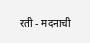रती - मदनाची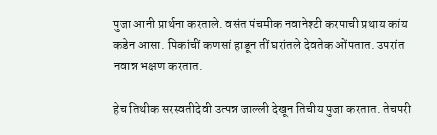पुजा आनी प्रार्थना करताले. वसंत पंचमीक नवानेश्टी करपाची प्रथाय कांय कडेन आसा. पिकांचीं कणसां हाडून तीं घरांतले देवतेक ओंपतात. उपरांत नवान्न भक्षण करतात.

हेच तिथीक सरस्वतीदेवी उत्पन्न जाल्ली देखून तिचीय पुजा करतात. तेचपरी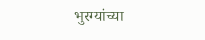भुरग्यांच्या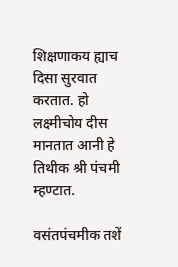शिक्षणाकय ह्याच दिसा सुरवात करतात. हो लक्ष्मीचोय दीस मानतात आनी हे तिथीक श्री पंचमी म्हण्टात.

वसंतपंचमीक तशें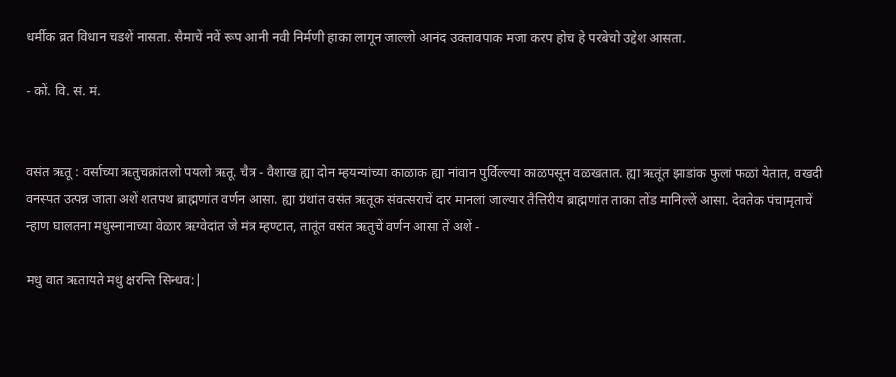धर्मीक व्रत विधान चडशें नासता. सैमाचें नवें रूप आनी नवी निर्मणी हाका लागून जाल्लो आनंद उक्तावपाक मजा करप होच हे परबेचो उद्देश आसता.

- कों. वि. सं. मं.


वसंत ऋतू : वर्साच्या ऋतुचक्रांतलो पयलो ऋतू. चैत्र - वैशाख ह्या दोन म्हयन्यांच्या काळाक ह्या नांवान पुर्विल्ल्या काळपसून वळखतात. ह्या ऋतूंत झाडांक फुलां फळां येतात, वखदी वनस्पत उत्पन्न जाता अशें शतपथ ब्राह्मणांत वर्णन आसा. ह्या ग्रंथांत वसंत ऋतूक संवत्सराचें दार मानलां जाल्यार तैत्तिरीय ब्राह्मणांत ताका तोंड मानिल्लें आसा. देवतेक पंचामृताचें न्हाण घालतना मधुस्नानाच्या वेळार ऋग्वेदांत जे मंत्र म्हण्टात, तातूंत वसंत ऋतुचें वर्णन आसा तें अशें -

मधु वात ऋतायते मधु क्षरन्ति सिन्धव:|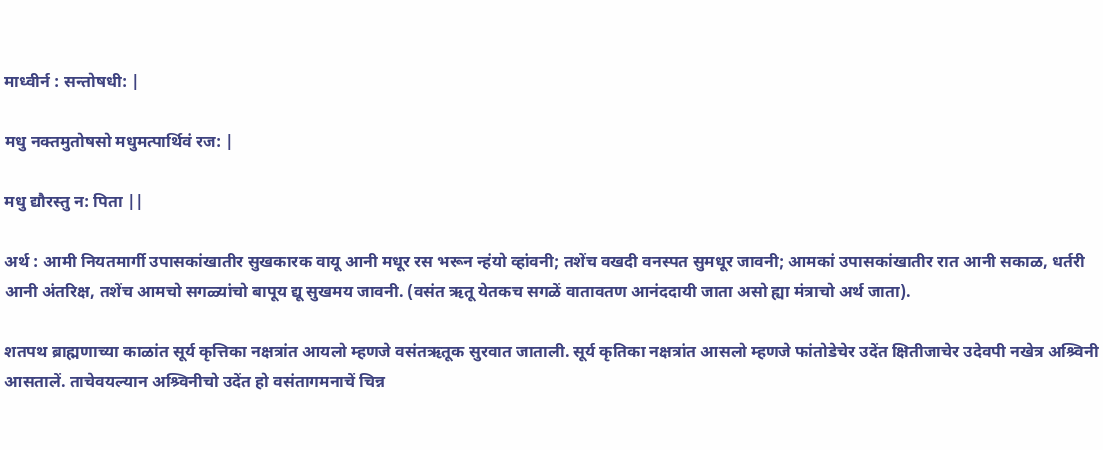माध्वीर्न : सन्तोषधी: |

मधु नक्तमुतोषसो मधुमत्पार्थिवं रज: |

मधु द्यौरस्तु न: पिता ||

अर्थ : आमी नियतमार्गी उपासकांखातीर सुखकारक वायू आनी मधूर रस भरून न्हंयो व्हांवनी; तशेंच वखदी वनस्पत सुमधूर जावनी; आमकां उपासकांखातीर रात आनी सकाळ, धर्तरी आनी अंतरिक्ष, तशेंच आमचो सगळ्यांचो बापूय द्यू सुखमय जावनी. (वसंत ऋतू येतकच सगळें वातावतण आनंददायी जाता असो ह्या मंत्राचो अर्थ जाता).

शतपथ ब्राह्मणाच्या काळांत सूर्य कृत्तिका नक्षत्रांत आयलो म्हणजे वसंतऋतूक सुरवात जाताली. सूर्य कृतिका नक्षत्रांत आसलो म्हणजे फांतोडेचेर उदेंत क्षितीजाचेर उदेवपी नखेत्र अश्र्विनी आसतालें. ताचेवयल्यान अश्र्विनीचो उदेंत हो वसंतागमनाचें चिन्न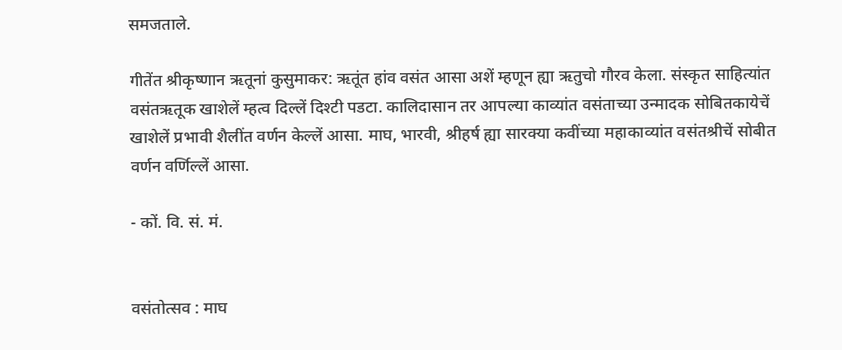समजताले.

गीतेंत श्रीकृष्णान ऋतूनां कुसुमाकर: ऋतूंत हांव वसंत आसा अशें म्हणून ह्या ऋतुचो गौरव केला. संस्कृत साहित्यांत वसंतऋतूक खाशेलें म्हत्व दिल्लें दिश्टी पडटा. कालिदासान तर आपल्या काव्यांत वसंताच्या उन्मादक सोबितकायेचें खाशेलें प्रभावी शैलींत वर्णन केल्लें आसा. माघ, भारवी, श्रीहर्ष ह्या सारक्या कवींच्या महाकाव्यांत वसंतश्रीचें सोबीत वर्णन वर्णिल्लें आसा.

- कों. वि. सं. मं.


वसंतोत्सव : माघ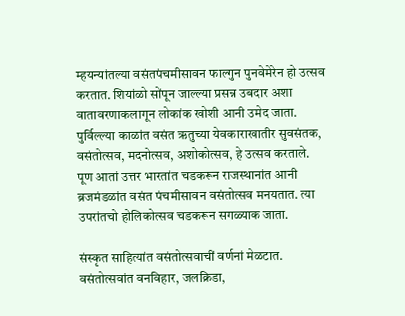म्हयन्यांतल्या वसंतपंचमीसावन फाल्गुन पुनवेमेरेन हो उत्सव करतात. शियांळो सोंपून जाल्ल्या प्रसन्न उबदार अशा वातावरणाकलागून लोकांक खोशी आनी उमेद जाता. पुर्विल्ल्या काळांत वसंत ऋतुच्या येवकाराखातीर सुवसंतक, वसंतोत्सव, मदनोत्सव, अशोकोत्सव, हे उत्सव करताले. पूण आतां उत्तर भारतांत चडकरून राजस्थानांत आनी ब्रजमंडळांत वसंत पंचमीसावन वसंतोत्सव मनयतात. त्या उपरांतचो होलिकोत्सव चडकरून सगळ्याक जाता.

संस्कृत साहित्यांत वसंतोत्सवाचीं वर्णनां मेळटात. वसंतोत्सवांत वनविहार, जलक्रिडा,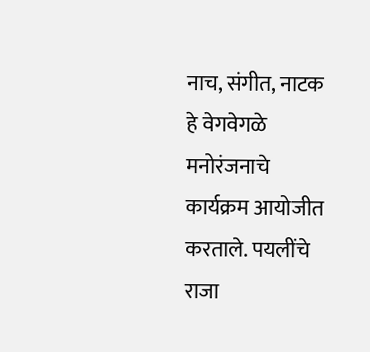नाच, संगीत, नाटक हे वेगवेगळे मनोरंजनाचे कार्यक्रम आयोजीत करताले. पयलींचे राजा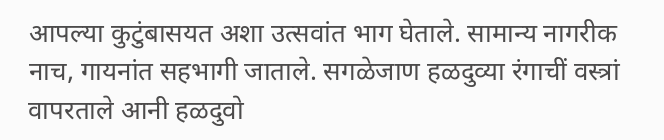आपल्या कुटुंबासयत अशा उत्सवांत भाग घेताले. सामान्य नागरीक नाच, गायनांत सहभागी जाताले. सगळेजाण हळदुव्या रंगाचीं वस्त्रां वापरताले आनी हळदुवो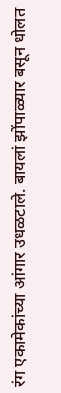रंग एकामेकांच्या आंगार उधळटाले. बायलां झोंपाळ्यार बसून धोलत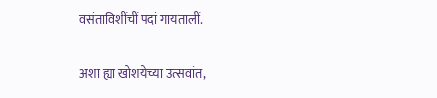वसंताविशींचीं पदां गायतालीं.

अशा ह्या खोशयेच्या उत्सवांत,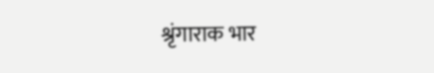श्रृंगाराक भार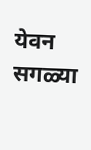येवन सगळ्या